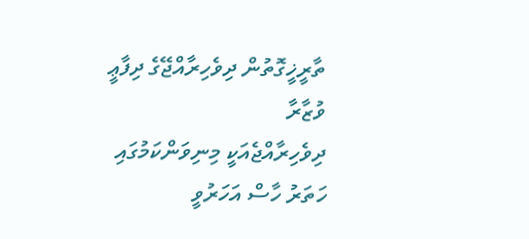ތާރީޚީގޮތުން ދިވެހިރާއްޖޭގެ ދިފާޢީ ވުޒާރާ
ދިވެހިރާއްޖެއަކީ މިނިވަންކަމުގައި ހަތަރު ހާސް އަހަރުވީ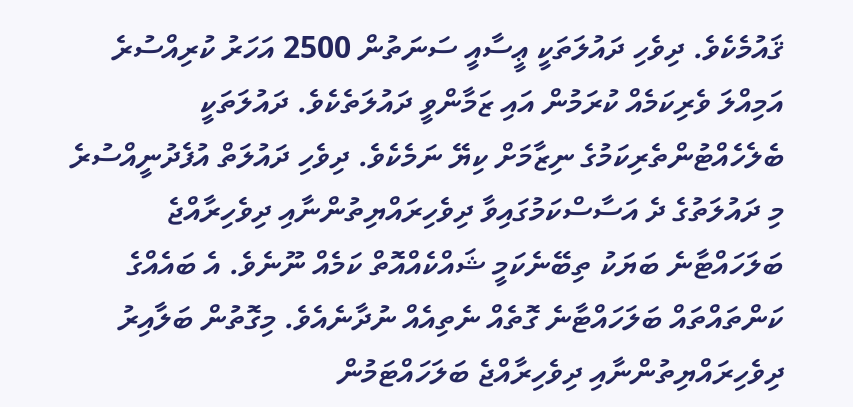ޤައުމެކެވެ. ދިވެހި ދައުލަތަކީ ޢީސާއީ ސަނަތުން 2500 އަހަރު ކުރިއްސުރެ އަމިއްލަ ވެރިކަމެއް ކުރަމުން އައި ޒަމާންވީ ދައުލަތެކެވެ. ދައުލަތަކީ ބެލެހެއްޓުންތެރިކަމުގެ ނިޒާމަށް ކިޔޭ ނަމެކެވެ. ދިވެހި ދައުލަތް އުފެދުނީއްސުރެ މި ދައުލަތުގެ ދެ އަސާސްކަމުގައިވާ ދިވެހިރައްޔިތުންނާއި ދިވެހިރާއްޖެ ބަލަހައްޓާނެ ބަޔަކު ތިބޭނެކަމީ ޝައްކެއްއޮތް ކަމެއް ނޫނެވެ. އެ ބައެއްގެ ކަންތައްތައް ބަލަހައްޓާނެ ގޮތެއް ނެތިއެއް ނުދާނެއެވެ. މިގޮތުން ބަލާއިރު ދިވެހިރައްޔިތުންނާއި ދިވެހިރާއްޖެ ބަލަހައްޓަމުން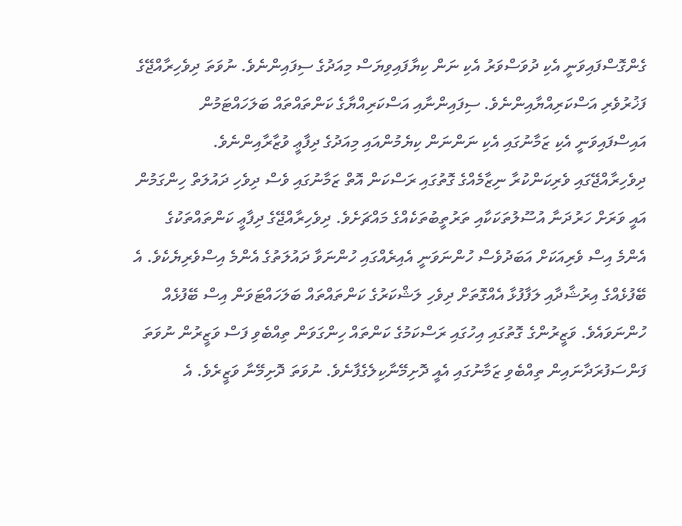ގެންގޮސްފައިވަނީ އެކި ދުވަސްވަރު އެކި ނަން ކިޔާފައިވިޔަސް މިއަދުގެ ސިފައިންނެވެ. ނުވަތަ ދިވެހިރާއްޖޭގެ ފަޚުރުވެރި އަސްކަރިއްޔާއިންނެވެ. ސިފައިންނާއި އަސްކަރިއްޔާގެ ކަންތައްތައް ބަލަހައްޓަމުން އައިސްފައިވަނީ އެކި ޒަމާނުގައި އެކި ނަންނަން ކިޔެމުންއައި މިއަދުގެ ދިފާޢީ ވުޒާރާއިންނެވެ.
ދިވެހިރާއްޖޭގައި ވެރިކަންކުރާ ނިޒާމެއްގެ ގޮތުގައި ރަސްކަން އޮތް ޒަމާނުގައި ވެސް ދިވެހި ދައުލަތް ހިންގަމުން އައީ ވަރަށް ހަރުދަނާ އުސޫލުތަކަކާއި ތަރުތީބުތަކެއްގެ މައްޗަށެވެ. ދިވެހިރާއްޖޭގެ ދިފާޢީ ކަންތައްތަކުގެ އެންމެ އިސް ވެރިއަކަށް އަބަދުވެސް ހުންނަވަނީ އެއިރެއްގައި ހުންނަވާ ދައުލަތުގެ އެންމެ އިސްވެރިޔެކެވެ. އެ ބޭފުޅެއްގެ އިރުޝާދާއި ލަފާފުޅާ އެއްގޮތަށް ދިވެހި ލަޝްކަރުގެ ކަންތައްތައް ބަލަހައްޓަވަން އިސް ބޭފުޅެއް ހުންނަވައެވެ. ވަޒީރުންގެ ގޮތުގައި އިހުގައި ރަސްކަމުގެ ކަންތައް ހިންގަވަން ތިއްބެވި ފަސް ވަޒީރުން ނުވަތަ ފަންސަފުރަދާނައިން ތިއްބެވި ޒަމާނުގައި އެއީ ދޮށިމޭނާކިލެގެފާނެވެ. ނުވަތަ ދޮށިމޭނާ ވަޒީރެވެ. އެ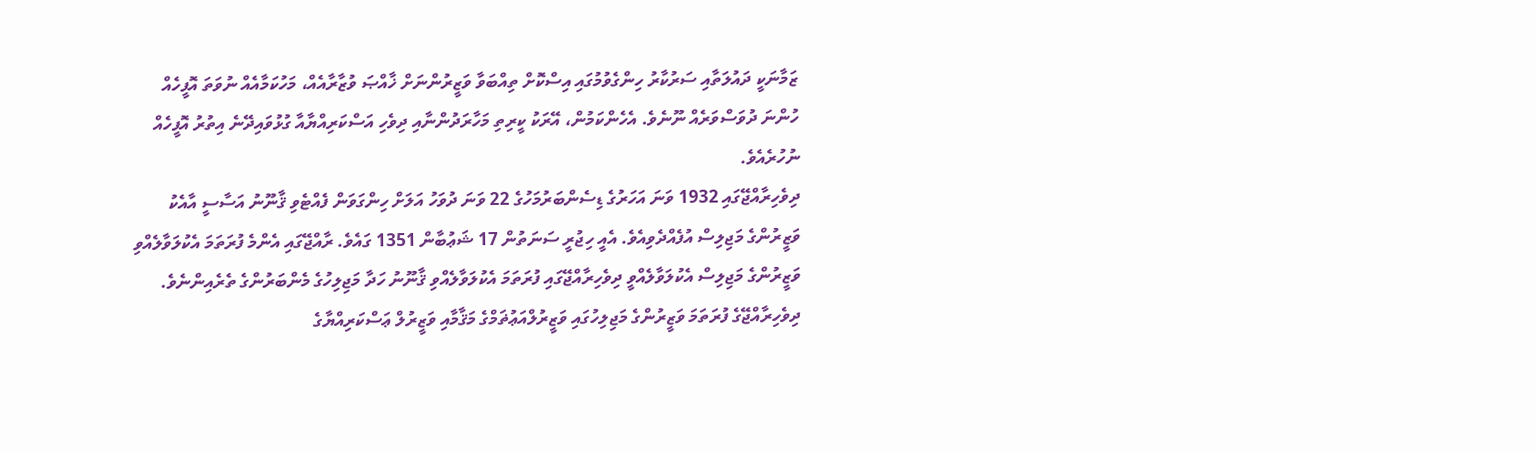ޒަމާނަކީ ދައުލަތާއި ސަރުކާރު ހިންގެވުމުގައި އިސްކޮށް ތިއްބަވާ ވަޒީރުންނަށް ޚާއްޞަ ވުޒާރާއެއް، މަހުކަމާއެއް ނުވަތަ އޮފީހެއް ހުންނަ ދުވަސްވަރެއް ނޫނެވެ. އެހެންކަމުން، އޭރަކު ކީރިތި މަހާރަދުންނާއި ދިވެހި އަސްކަރިއްޔާއާ ގުޅުވައިދޭނެ އިތުރު އޮފީހެއް ނުހުރެއެވެ.
ދިވެހިރާއްޖޭގައި 1932 ވަނަ އަހަރުގެ ޑިސެންބަރުމަހުގެ 22 ވަނަ ދުވަހު އަލަށް ހިންގަވަން ފެއްޓެވި ޤާނޫނު އަސާސީ އާއެކު ވަޒީރުންގެ މަޖިލިސް އުފެއްދެވިއެވެ. އެއީ ހިޖުރީ ސަނަތުން 17 ޝަޢުބާން 1351 ގައެވެ. ރާއްޖޭގައި އެންމެ ފުރަތަމަ އެކުލަވާލެއްވި ވަޒީރުންގެ މަޖިލިސް އެކުލަވާލެއްވީ ދިވެހިރާއްޖޭގައި ފުރަތަމަ އެކުލަވާލެއްވި ޤާނޫނު ހަދާ މަޖިލިހުގެ މެންބަރުންގެ ތެރެއިންނެވެ. ދިވެހިރާއްޖޭގެ ފުރަތަމަ ވަޒީރުންގެ މަޖިލިހުގައި ވަޒީރުލްއަޢުޡަމްގެ މަޤާމާއި ވަޒީރުލް ޢަސްކަރިއްޔާގެ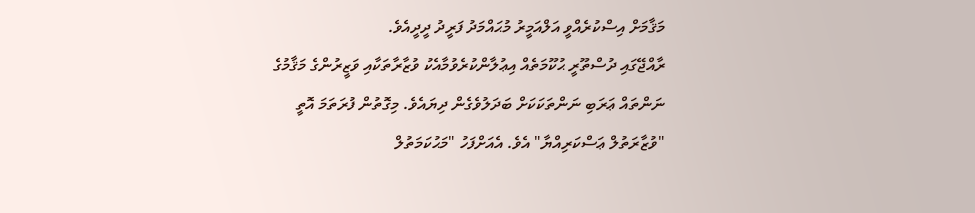މަޤާމަށް އިސްކުރެއްވީ އަލްއަމީރު މުޙައްމަދު ފަރީދު ދީދީއެވެ.
ރާއްޖޭގައި ދުސްތޫރީ ޙުކޫމަތެއް އިޢުލާންކުރެވުމާއެކު ވުޒާރާތަކާއި ވަޒީރުންގެ މަޤާމުގެ ނަންތައް ޢަރަބި ނަންތަކަކަށް ބަދަލުވެގެން ދިޔައެވެ. މިގޮތުން ފުރަތަމަ އޮތީ "ވުޒާރަތުލް ޢަސްކަރިއްޔާ" އެވެ. އެއަށްފަހު "މަޙުކަމަތުލް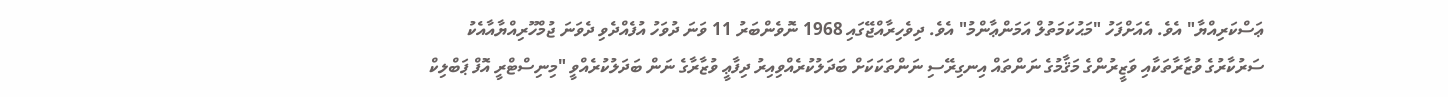ޢަސްކަރިއްޔާ" އެވެ. އެއަށްފަހު "މަޙުކަމަތުލް އަމަންޢާންމު" އެވެ. ދިވެހިރާއްޖޭގައި 1968 ނޮވެންބަރު 11 ވަނަ ދުވަހު އުފެއްދެވި ދެވަނަ ޖުމްހޫރިއްޔާއާއެކު ސަރުކާރުގެ ވުޒާރާތަކާއި ވަޒީރުންގެ މަޤާމުގެ ނަންތައް އިނގިރޭސި ނަންތަކަކަށް ބަދަލުކުރެއްވިއިރު ދިފާޢީ ވުޒާރާގެ ނަން ބަދަލުކުރެއްވީ "މިނިސްޓްރީ އޮފް ޕަބްލިކް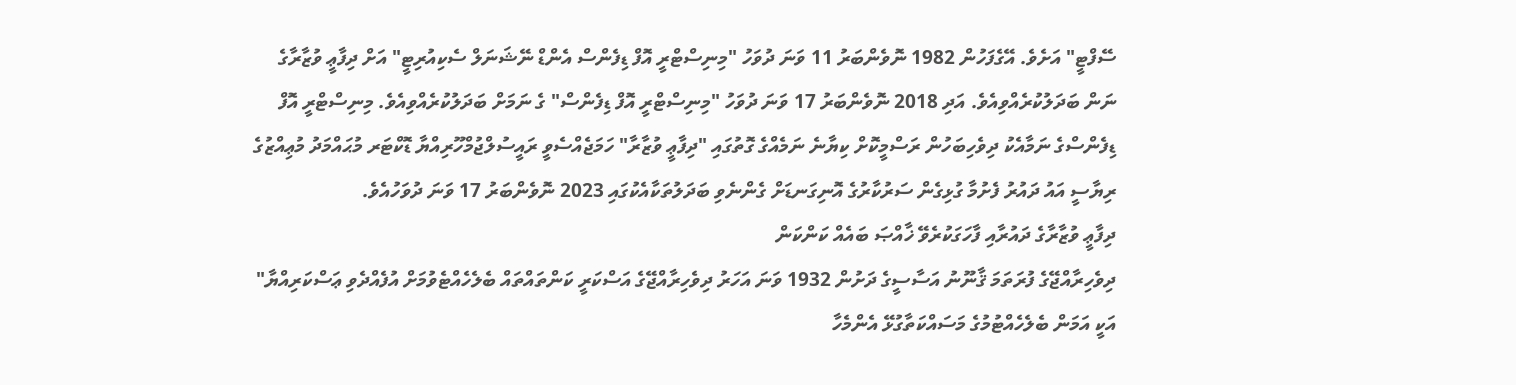ސޭފްޓީ" އަށެވެ. އޭގެފަހުން 1982 ނޮވެންބަރު 11 ވަނަ ދުވަހު "މިނިސްޓްރީ އޮފް ޑިފެންސް އެންޑް ނޭޝަނަލް ސެކިއުރިޓީ" އަށް ދިފާޢީ ވުޒާރާގެ ނަން ބަދަލުކުރެއްވިއެވެ. އަދި 2018 ނޮވެންބަރު 17 ވަނަ ދުވަހު "މިނިސްޓްރީ އޮފް ޑިފެންސް" ގެ ނަމަށް ބަދަލުކުރެއްވިއެވެ. މިނިސްޓްރީ އޮފް ޑިފެންސްގެ ނަމާއެކު ދިވެހިބަހުން ރަސްމީކޮށް ކިޔާނެ ނަމެއްގެ ގޮތުގައި "ދިފާޢީ ވުޒާރާ" ހަމަޖެއްސެވީ ރައީސުލްޖުމްހޫރިއްޔާ ޑޮކްޓަރ މުޙައްމަދު މުޢިއްޒުގެ ރިޔާސީ އައު ދައުރު ފެށުމާ ގުޅިގެން ސަރުކާރުގެ އޮނިގަނޑަށް ގެންނެވި ބަދަލުތަކާއެކުގައި 2023 ނޮވެންބަރު 17 ވަނަ ދުވަހުއެވެ.
ދިފާޢީ ވުޒާރާގެ ދައުރާއި ފާހަގަކުރެވޭ ޚާއްޞަ ބައެއް ކަންކަން
ދިވެހިރާއްޖޭގެ ފުރަތަމަ ޤާނޫނު އަސާސީގެ ދަށުން 1932 ވަނަ އަހަރު ދިވެހިރާއްޖޭގެ އަސްކަރީ ކަންތައްތައް ބެލެހެއްޓެވުމަށް އުފެއްދެވި ޢަސްކަރިއްޔާ" އަކީ އަމަން ބެލެހެއްޓުމުގެ މަސައްކަތާގުޅޭ އެންމެހާ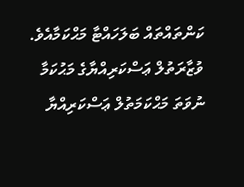ކަންތައްތައް ބަލަހައްޓާ މަޙްކަމާއެވެ. ވުޒާރަތުލް ޢަސްކަރިއްޔާގެ މަޙުކަމާ ނުވަތަ މަޙްކަމަތުލް ޢަސްކަރިއްޔާ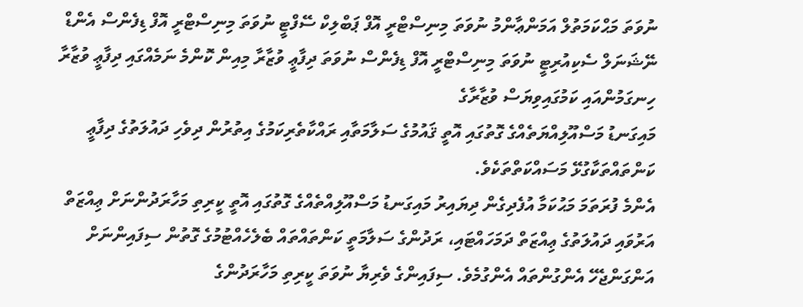ނުވަތަ މަޙްކަމަތުލް އަމަންޢާންމު ނުވަތަ މިނިސްޓްރީ އޮފް ޕަބްލިކް ސޭފްޓީ ނުވަތަ މިނިސްޓްރީ އޮފް ޑިފެންސް އެންޑް ނޭޝަނަލް ސެކިއުރިޓީ ނުވަތަ މިނިސްޓްރީ އޮފް ޑިފެންސް ނުވަތަ ދިފާޢީ ވުޒާރާ މިއިން ކޮންމެ ނަމެއްގައި ދިފާޢީ ވުޒާރާ ހިނގަމުންއައި ކަމުގައިވިޔަސް ވުޒާރާގެ
މައިގަނޑު މަސްއޫލިއްޔަތެއްގެ ގޮތުގައި އޮތީ ޤައުމުގެ ސަލާމަތާއި ރައްކާތެރިކަމުގެ އިތުރުން ދިވެހި ދައުލަތުގެ ދިފާޢީ ކަންތައްތަކާގުޅޭ މަސައްކަތްތަކެވެ.
އެންމެ ފުރަތަމަ މަޙުކަމާ އުފެދިގެން ދިޔައިރު މައިގަނޑު މަސްއޫލިއްތެއްގެ ގޮތުގައި އޮތީ ކީރިތި މަހާރަދުންނަށް ޢިއްޒަތް އަރުވައި ދައުލަތުގެ ޢިއްޒަތް ދަމަހައްޓައި، ރަދުންގެ ސަލާމަތީ ކަންތައްތައް ބެލެހެއްޓުމުގެ ގޮތުން ސިފައިންނަށް އަންގަންޖެހޭ އެންގުންތައް އެންގުމެވެ. ސިފައިންގެ ވެރިޔާ ނުވަތަ ކީރިތި މަހާރަދުންގެ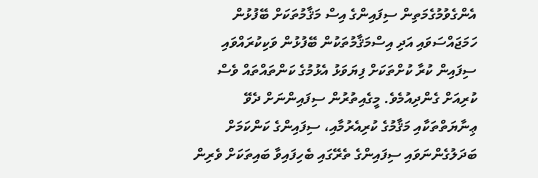އެންގެވުމުގެމަތިން ސިފައިންގެ އިސް މަޤާމުތަކަށް ބޭފުޅުން ހަމަޖައްސަވައި އަދި އިސްމަޤާމުތަކުން ބޭފުޅުން ވަކިކުރައްވައި ސިފައިން ކުރާ ކުށްތަކަށް ފިޔަވަޅު އެޅުމުގެ ކަންތައްތައް ވެސް ކުރިއަށް ގެންދިއުމެވެ. މީގެއިތުރުން ސިފައިންނަށް ދެވޭ ޢިނާޔަތްތަކާއި މަޤާމުގެ ކުރިއެރުމާއި، ސިފައިންގެ ކަންކަމަށް ބަދަލުގެންނަވައި ސިފައިންގެ ތެރޭގައި ބެހިފައިވާ ބައިތަކަށް ވެރިން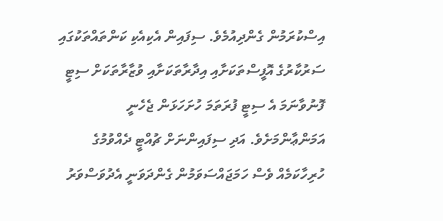އިސްކުރަމުން ގެންދިއުމެވެ. ސިފައިން އެކިއެކި ކަންތައްތަކުގައި ސަރުކާރުގެ އޮފީސްތަކަށާއި އިދާރާތަކަށާއި ވުޒާރާތަކަށް ސިޓީ ފޮނުވާނަމަ އެ ސިޓީ ފުރަތަމަ ހުށަހަޅަން ޖެހެނީ އަމަންޢާންމަށެވެ. އަދި ސިފައިންނަށް ޗުއްޓީ ދެއްވުމުގެ ހުރިހާކަމެއް ވެސް ހަމަޖައްސަވަމުން ގެންދަވަނީ އެދުވަސްވަރު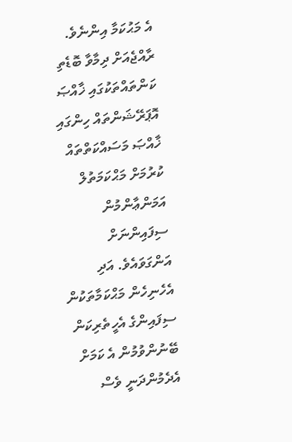އެ މަޙުކަމާ އިންނެވެ.
ރާއްޖެއަށް ދިމާވާ ބޮޑެތި ކަންތައްތަކުގައި ޚާއްޞަ އޮޕަރޭޝަންތައް ހިންގައި ޚާއްޞަ މަސައްކަތްތައް ކުރުމަށް މަޙްކަމަތުލް އަމަންޢާންމުން ސިފައިންނަށް އަންގަވައެވެ. އަދި އެހެނިހެން މަޙްކަމާތަކުން ސިފައިންގެ އެހީތެރިކަން ބޭނުންވުމުން އެ ކަމަށް އެދެމުންދަނީ ވެސް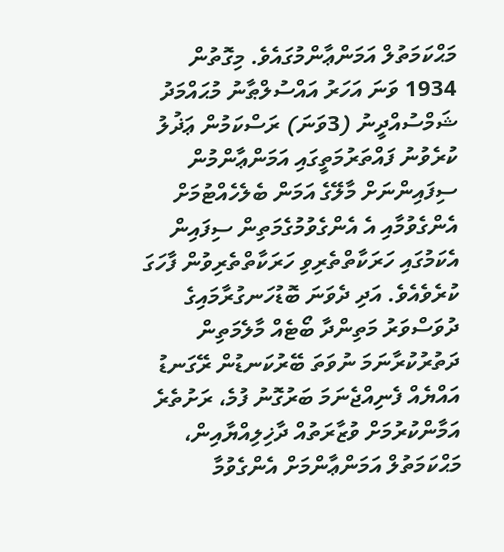މަޙްކަމަތުލް އަމަންޢާންމުގައެވެ. މިގޮތުން 1934 ވަނަ އަހަރު އައްސުލްޠާނު މުޙައްމަދު ޝަމްސުއްދީނު (3ވަނަ) ރަސްކަމުން ޢަޛުލު ކުރެވުނު ފައްތަރުމަތީގައި އަމަންޢާންމުން ސިފައިންނަށް މާލޭގެ އަމަން ބެލެހެއްޓުމަށް އެންގެވުމާއި އެ އެންގެވުމުގެމަތިން ސިފައިން އެކަމުގައި ހަރަކާތްތެރިވި ހަރަކާތްތެރިވުން ފާހަގަ ކުރެވެއެވެ. އަދި ދެވަނަ ބޮޑުހަނގުރާމައިގެ ދުވަސްވަރު މަތިންދާ ބޯޓެއް މާލެމަތިން ދަތުރުކުރާނަމަ ނުވަތަ ބޭރުކަނޑުން ރޭގަނޑު އައްޔެއް ފެނިއްޖެނަމަ ބަރުގޮނު ފުމެ، ރަށުތެރެ އަމާންކުރުމަށް ވުޒާރަތުއް ދާޚިލިއްޔާއިން، މަޙްކަމަތުލް އަމަންޢާންމަށް އެންގެވުމާ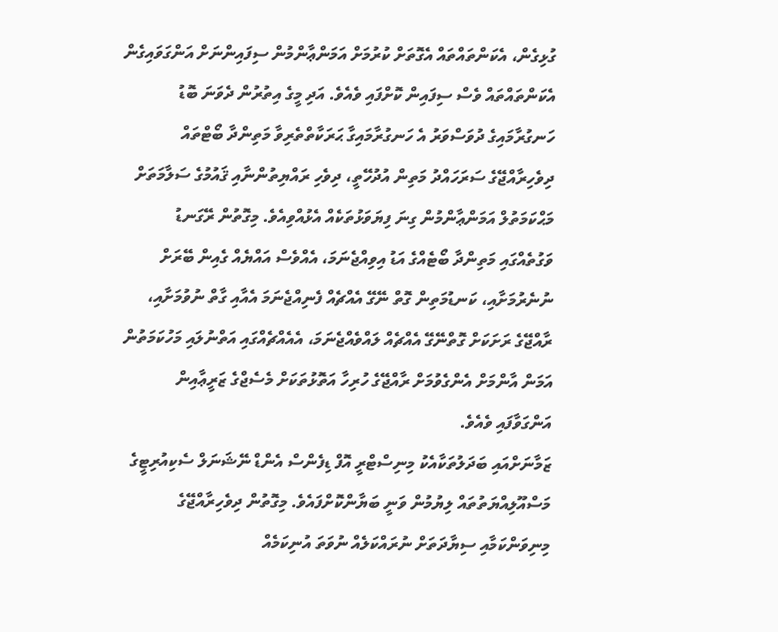ގުޅިގެން، އެކަންތައްތައް އެގޮތަށް ކުރުމަށް އަމަންޢާންމުން ސިފައިންނަށް އަންގަވައިގެން އެކަންތައްތައް ވެސް ސިފައިން ކޮށްފައި ވެއެވެ. އަދި މީގެ އިތުރުން ދެވަނަ ބޮޑު ހަނގުރާމައިގެ ދުވަސްވަރު އެ ހަނގުރާމައިގާ ޙަރަކާތްތެރިވާ މަތިންދާ ބޯޓްތައް ދިވެހިރާއްޖޭގެ ސަރަހައްދު މަތިން އުދުހޭތީ، ދިވެހި ރައްޔިތުންނާއި ޤައުމުގެ ސަލާމަތަށް މަޙްކަމަތުލް އަމަންޢާންމުން ގިނަ ފިޔަވަޅުތަކެއް އެޅުއްވިއެވެ. މިގޮތުން ރޭގަނޑު ވަގުތެއްގައި މަތިންދާ ބޯޓެއްގެ އަޑު އިވިއްޖެނަމަ، އެއްވެސް އައްޔެއް ގެއިން ބޭރަށް ނުނެރުމަށާއި، ކަނޑުމަތިން ގޮތް ނޭގޭ އެއްޗެއް ފެނިއްޖެނަމަ އެއާއި ގާތް ނުވުމަށާއި، ރާއްޖޭގެ ރަށަކަށް ގޮތްނޭގޭ އެއްޗެއް ލައްވެއްޖެނަމަ، އެއެއްޗެއްގައި އަތްނުލައި މަހުކަމަތުން އަމަން އާންމަށް އެންގެވުމަށް ރާއްޖޭގެ ހުރިހާ އަތޮޅުތަކަށް މެސެޖްގެ ޒަރީޢާއިން އަންގަވާފައި ވެއެވެ.
ޒަމާނަށްއައި ބަދަލުތަކާއެކު މިނިސްޓްރީ އޮފް ޑިފެންސް އެންޑް ނޭޝަނަލް ސެކިއުރިޓީގެ މަސްއޫލިއްޔަތުތައް ލިޔުމުން ވަނީ ބަޔާންކޮށްފައެވެ. މިގޮތުން ދިވެހިރާއްޖޭގެ މިނިވަންކަމާއި ސިޔާދަތަށް ނުރައްކަލެއް ނުވަތަ އުނިކަމެއް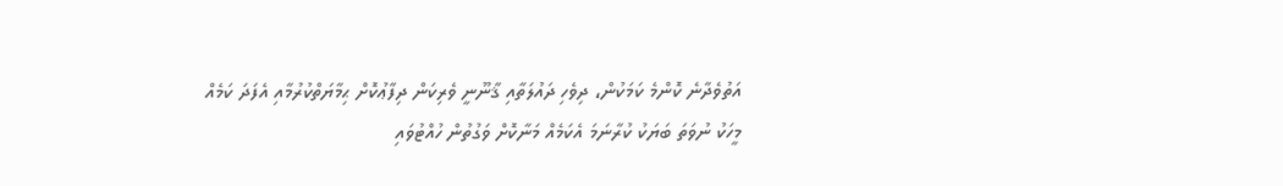އަތުވެދާނެ ކޮންމެ ކަމަކުން، ދިވެހި ދައުލަތާއި ޤާނޫނީ ވެރިކަން ދިފާޢުކޮށް ޙިމާޔަތްކުރުމާއި އެފަދަ ކަމެއް މީހަކު ނުވަތަ ބަޔަކު ކުރާނަމަ އެކަމެއް މަނާކޮށް ވަގުތުން ހުއްޓުވައި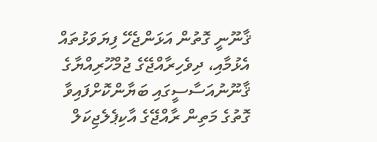ޤާނޫނީ ގޮތުން އަޅަންޖެހޭ ފިޔަވަޅުތައް އެޅުމާއި، ދިވެހިރާއްޖޭގެ ޖުމްހޫރިއްޔާގެ ޤާނޫނުއަސާސީގައި ބަޔާންކޮށްފައިވާ ގޮތުގެ މަތިން ރާއްޖޭގެ އާކިޕެލެޖިކަލް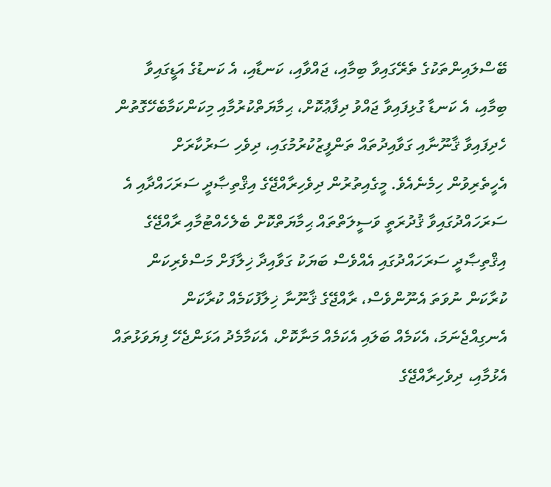ބޭސްލައިންތަކުގެ ތެރޭގައިވާ ބިމާއި، ޖައްވާއި، ކަނޑާއި، އެ ކަނޑުގެ އަޑީގައިވާ ބިމާއި، އެ ކަނޑާ ގުޅިފައިވާ ޖައްވު ދިފާޢުކޮށް، ޙިމާޔަތްކުރުމާއި މިކަންކަމާބެހޭގޮތުން ހެދިފައިވާ ޤާނޫނާއި ގަވާއިދުތައް ތަންފީޒުކުރުމުގައި، ދިވެހި ސަރުކާރަށް އެހީތެރިވުން ހިމެނެއެވެ. މީގެއިތުރުން ދިވެހިރާއްޖޭގެ އިޤްތިޞާދީ ސަރަހައްދާއި އެ ސަރަހައްދުގައިވާ ޤުދުރަތީ ވަސީލަތްތައް ޙިމާޔަތްކޮށް ބެލެހެއްޓުމާއި ރާއްޖޭގެ އިޤްތިޞާދީ ސަރަހައްދުގައި އެއްވެސް ބަޔަކު ގަވާއިދާ ޚިލާފަށް މަސްވެރިކަން ކުރާކަން ނުވަތަ އެނޫންވެސް، ރާއްޖޭގެ ޤާނޫނާ ޚިލާފުކަމެއް ކުރާކަން އެނގިއްޖެނަމަ، އެކަމެއް ބަލައި އެކަމެއް މަނާކޮށް، އެކަމާމެދު އަޅަންޖެހޭ ފިޔަވަޅުތައް އެޅުމާއި، ދިވެހިރާއްޖޭގެ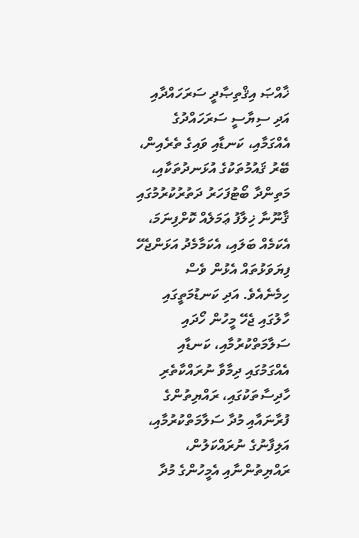ޚާއްޞަ އިޤްތިޞާދީ ސަރަހައްދާއި އަދި ސިޔާސީ ސަރަހައްދުގެ އެއްގަމާއި، ކަނޑާއި ވައިގެ ތެރެއިން، ބޭރު ޤައުމުތަކުގެ އުޅަނދުތަކާއި، މަތިންދާ ބޯޓުފަހަރު ދަތުރުކުރުމުގައި ޤާނޫނާ ޚިލާފު ޢަމަލެއް ކޮށްފިނަމަ، އެކަމެއް ބަލައި، އެކަމާމެދު އަޅަންޖެހޭ ފިޔަވަޅުތައް އެޅުން ވެސް ހިމެނެއެވެ. އަދި ކަނޑުމަތީގައި ހާލުގައި ޖެހޭ މީހުން ހޯދައި ސަލާމަތްކުރުމާއި، ކަނޑާއި އެއްގަމުގައި ދިމާވާ ނުރައްކާތެރި ހާދިސާތަކުގައި، ރައްޔިތުންގެ ފުރާނައާއި މުދާ ސަލާމަތްކުރުމާއި، އަލިފާނުގެ ނުރައްކަލުން، ރައްޔިތުންނާއި އެމީހުންގެ މުދާ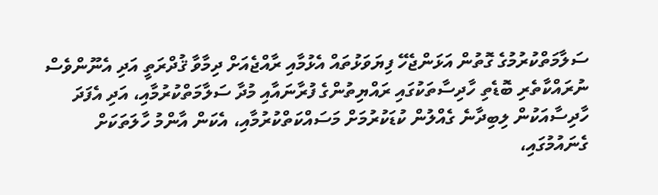ސަލާމަތްކުރުމުގެ ގޮތުން އަޅަންޖެހޭ ފިޔަވަޅުތައް އެޅުމާއި ރާއްޖެއަށް ދިމާވާ ޤުދްރަތީ އަދި އެނޫންވެސް ނުރައްކާތެރި ބޮޑެތި ހާދިސާތަކުގައި ރައްޔިތުންގެ ފުރާނައާއި މުދާ ސަލާމަތްކުރުމާއި، އަދި އެފަދަ ހާދިސާއަކުން ލިބިދާނެ ގެއްލުން ކުޑަކުރުމަށް މަސައްކަތްކުރުމާއި، އެކަން އާންމު ހާލަތަކަށް ގެނައުމުގައި،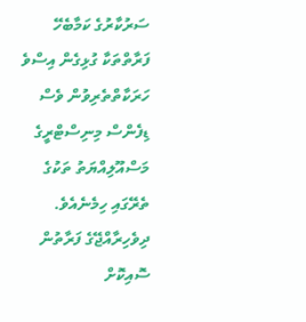ސަރުކާރުގެ ކަމާބެހޭ ފަރާތްތަކާ ގުޅިގެން އިސްވެ ހަރަކާތްތެރިވުން ވެސް ޑިފެންސް މިނިސްޓްރީގެ މަސްއޫލިއްޔަތު ތަކުގެ ތެރޭގައި ހިމެނެއެވެ.
ދިވެހިރާއްޖޭގެ ފަރާތުން ސޮއިކޮށް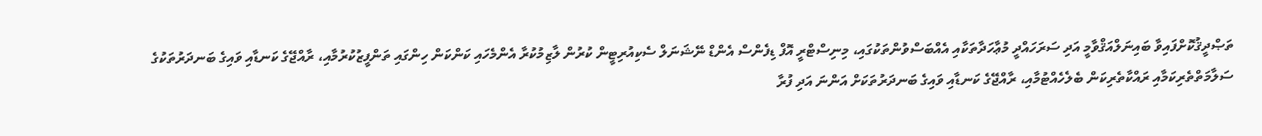ތަޞްދީޤުކޮށްފައިވާ ބައިނަލްއަޤްވާމީ އަދި ސަރަހައްދީ މުޢާހަދާތަކާއި އެއްބަސްވުންތަކުގައި، މިނިސްޓްރީ އޮފް ޑިފެންސް އެންޑް ނޭޝަނަލް ސެކިއުރިޓީން ކުރުން ލާޒިމުކުރާ އެންމެހައި ކަންކަން ހިންގައި ތަންފީޒުކުރުމާއި، ރާއްޖޭގެ ކަނޑާއި ވައިގެ ބަނދަރުތަކުގެ
ސަލާމަތްތެރިކަމާއި ރައްކާތެރިކަން ބެލެހެއްޓުމާއި، ރާއްޖޭގެ ކަނޑާއި ވައިގެ ބަނދަރުތަކަށް އަންނަ އަދި ފުރާ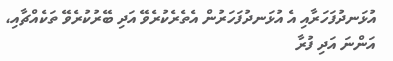އުޅަނދުފަހަރާއި އެ އުޅަނދުފަހަރުން އެތެރެކުރެވޭ އަދި ބޭރުކުރެވޭ ތަކެއްޗާއި، އަންނަ އަދި ފުރާ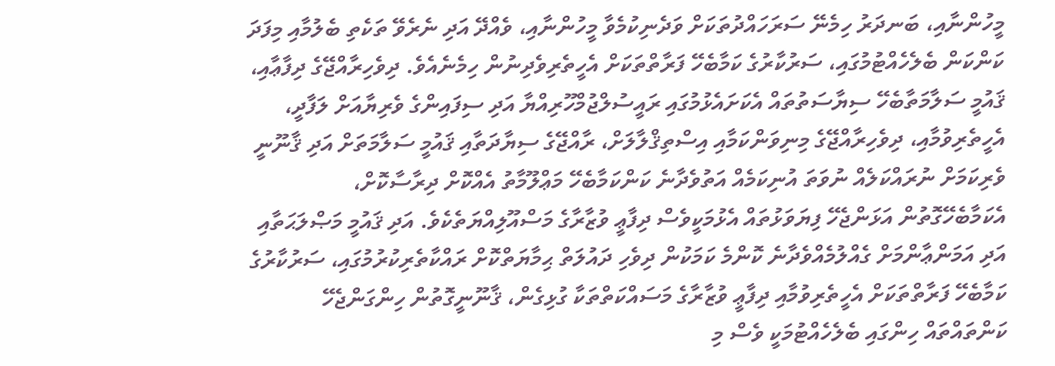މީހުންނާއި، ބަނދަރު ހިމެނޭ ސަރަހައްދުތަކަށް ވަދެނިކުމެވާ މީހުންނާއި، ވެއްދޭ އަދި ނެރެވޭ ތަކެތި ބެލުމާއި މިފަދަ ކަންކަން ބެލެހެއްޓުމުގައި، ސަރުކާރުގެ ކަމާބެހޭ ފަރާތްތަކަށް އެހީތެރިވެދިނުން ހިމެނެއެވެ. ދިވެހިރާއްޖޭގެ ދިފާޢާއި، ޤައުމީ ސަލާމަތާބެހޭ ސިޔާސަތުތައް އެކަށައެޅުމުގައި ރައީސުލްޖުމްހޫރިއްޔާ އަދި ސިފައިންގެ ވެރިޔާއަށް ލަފާދީ، އެހީތެރިވުމާއި، ދިވެހިރާއްޖޭގެ މިނިވަންކަމާއި އިސްތިޤްލާލަށް، ރާއްޖޭގެ ސިޔާދަތާއި ޤައުމީ ސަލާމަތަށް އަދި ޤާނޫނީ ވެރިކަމަށް ނުރައްކަލެއް ނުވަތަ އުނިކަމެއް އަތުވެދާނެ ކަންކަމާބެހޭ މަޢްލޫމާތު އެއްކޮށް ދިރާސާކޮށް، އެކަމާބެހޭގޮތުން އަޅަންޖެހޭ ފިޔަވަޅުތައް އެޅުމަކީވެސް ދިފާޢީ ވުޒާރާގެ މަސްއޫލިއްޔަތެކެވެ. އަދި ޤައުމީ މަޞްލަޙަތާއި އަދި އަމަންޢާންމަށް ގެއްލުމެއްވެދާނެ ކޮންމެ ކަމަކުން ދިވެހި ދައުލަތް ޙިމާޔަތްކޮށް ރައްކާތެރިކުރުމުގައި، ސަރުކާރުގެ ކަމާބެހޭ ފަރާތްތަކަށް އެހީތެރިވުމާއި ދިފާޢީ ވުޒާރާގެ މަސައްކަތްތަކާ ގުޅިގެން، ޤާނޫނީގޮތުން ހިންގަންޖެހޭ ކަންތައްތައް ހިންގައި ބެލެހެއްޓުމަކީ ވެސް މި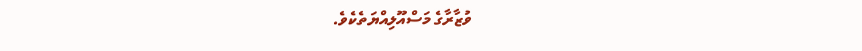ވުޒާރާގެ މަސްއޫލިއްޔަތެކެވެ.